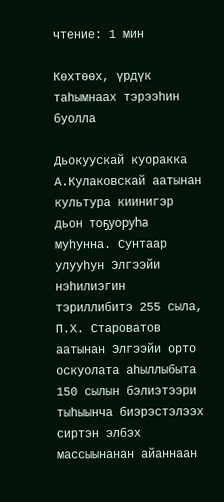чтение: 1 мин

Көхтөөх, үрдүк таһымнаах тэрээһин буолла

Дьокуускай куоракка А.Кулаковскай аатынан культура киинигэр дьон тоҕуоруһа муһунна. Сунтаар улууһун Элгээйи нэһилиэгин тэриллибитэ 255 сыла, П.Х. Староватов аатынан Элгээйи орто оскуолата аһыллыбыта 150 сылын бэлиэтээри тыһыынча биэрэстэлээх сиртэн элбэх массыынанан айаннаан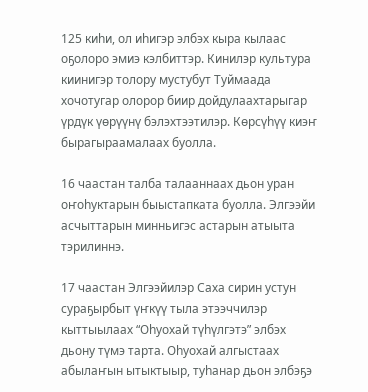125 киһи, ол иһигэр элбэх кыра кылаас оҕолоро эмиэ кэлбиттэр. Кинилэр культура киинигэр толору мустубут Туймаада хочотугар олорор биир дойдулаахтарыгар үрдүк үөрүүнү бэлэхтээтилэр. Көрсүһүү киэҥ бырагыраамалаах буолла.

16 чаастан талба талааннаах дьон уран оҥоһуктарын быыстапката буолла. Элгээйи асчыттарын минньигэс астарын атыыта тэрилиннэ.

17 чаастан Элгээйилэр Саха сирин устун сураҕырбыт үҥкүү тыла этээччилэр кыттыылаах “Оһуохай түһүлгэтэ” элбэх дьону түмэ тарта. Оһуохай алгыстаах абылаҥын ытыктыыр, туһанар дьон элбэҕэ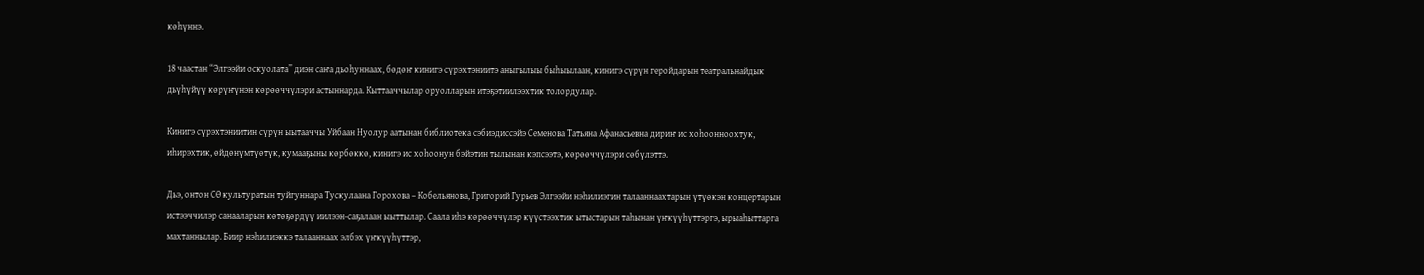көһүннэ.

18 чаастан “Элгээйи оскуолата” диэн саҥа дьоһуннаах, бөдөҥ кинигэ сүрэхтэниитэ аныгылыы быһыылаан, кинигэ сүрүн геройдарын театральнайдык дьүһүйүү көрүҥүнэн көрөөччүлэри астыннарда. Кыттааччылар оруолларын итэҕэтиилээхтик толордулар.

Кинигэ сүрэхтэниитин сүрүн ыытааччы Уйбаан Нуолур аатынан библиотека сэбиэдиссэйэ Семенова Татьяна Афанасьевна дириҥ ис хоһоонноохтук, иһирэхтик, өйдөнүмтүөтүк, кумааҕыны көрбөккө, кинигэ ис хоһоонун бэйэтин тылынан кэпсээтэ, көрөөччүлэри сөбүлэттэ.

Дьэ, онтон СӨ культуратын туйгуннара Тускулаана Горохова – Кобельянова, Григорий Гурьев Элгээйи нэһилиэгин талааннаахтарын үтүөкэн концертарын истээччилэр санааларын көтөҕөрдүү иилээн-саҕалаан ыыттылар. Саала иһэ көрөөччүлэр күүстээхтик ытыстарын таһынан үҥкүүһүттэргэ, ырыаһыттарга махтаннылар. Биир нэһилиэккэ талааннаах элбэх үҥкүүһүттэр,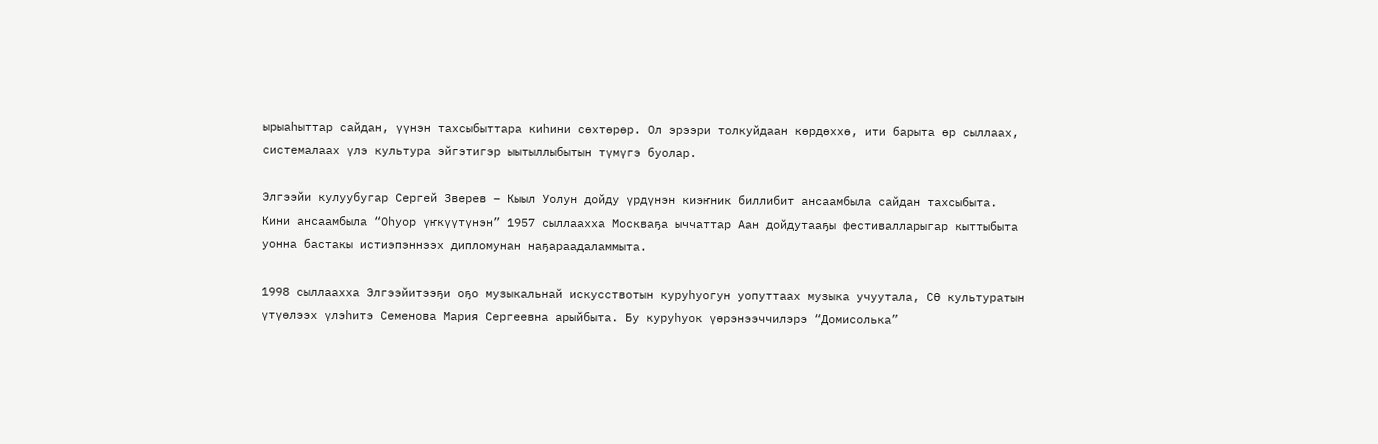ырыаһыттар сайдан, үүнэн тахсыбыттара киһини сөхтөрөр. Ол эрээри толкуйдаан көрдөххө, ити барыта өр сыллаах, системалаах үлэ культура эйгэтигэр ыытыллыбытын түмүгэ буолар.

Элгээйи кулуубугар Сергей Зверев – Кыыл Уолун дойду үрдүнэн киэҥник биллибит ансаамбыла сайдан тахсыбыта. Кини ансаамбыла “Оһуор үҥкүүтүнэн” 1957 сыллаахха Москваҕа ыччаттар Аан дойдутааҕы фестивалларыгар кыттыбыта уонна бастакы истиэпэннээх дипломунан наҕараадаламмыта.

1998 сыллаахха Элгээйитээҕи оҕо музыкальнай искусствотын куруһуогун уопуттаах музыка учуутала, СӨ культуратын үтүөлээх үлэһитэ Семенова Мария Сергеевна арыйбыта. Бу куруһуок үөрэнээччилэрэ “Домисолька”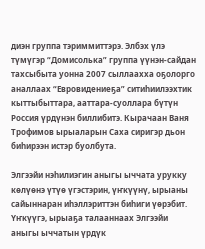диэн группа тэриммиттэрэ. Элбэх үлэ түмүгэр “Домисолька” группа үүнэн-сайдан тахсыбыта уонна 2007 сыллаахха оҕолорго аналлаах “Евровидениеҕа” ситиһиилээхтик кыттыбыттара, ааттара-суоллара бүтүн Россия үрдүнэн биллибитэ. Кырачаан Ваня Трофимов ырыаларын Саха сиригэр дьон биһирээн истэр буолбута.

Элгээйи нэһилиэгин аныгы ыччата урукку көлүөнэ үтүө үгэстэрин, үҥкүүнү, ырыаны сайыннаран иһэллэриттэн биһиги үөрэбит. Үҥкүүгэ, ырыаҕа талааннаах Элгээйи аныгы ыччатын үрдүк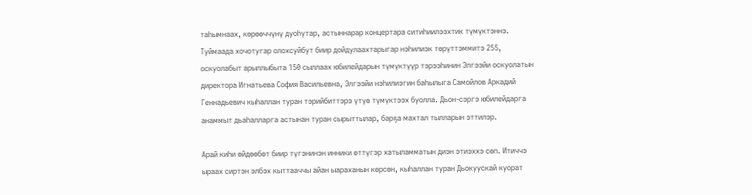таһымнаах, көрөөччүнү дуоһутар, астыннарар концертара ситиһиилээхтик түмүктэннэ. Туймаада хочотугар олохсуйбут биир дойдулаахтарыгар нэһилиэк төрүттэммитэ 255, оскуолабыт арыллыбыта 150 сыллаах юбилейдарын түмүктүүр тэрээһинин Элгээйи оскуолатын директора Игнатьева София Васильевна, Элгээйи нэһилиэгин баһылыга Самойлов Аркадий Геннадьевич кыһаллан туран тэрийбиттэрэ үтүө түмүктээх буолла. Дьон-сэргэ юбилейдарга анаммыт дьаһалларга астынан туран сырыттылар, барҕа махтал тылларын эттилэр.

Арай киһи өйдөөбөт биир түгэнинэн инники өттүгэр хатыламматын диэн этиэххэ сөп. Итиччэ ыраах сиртэн элбэх кыттааччы айан ыараханын көрсөн, кыһаллан туран Дьокуускай куорат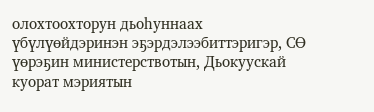олохтоохторун дьоһуннаах үбүлүөйдэринэн эҕэрдэлээбиттэригэр, СӨ үөрэҕин министерствотын, Дьокуускай куорат мэриятын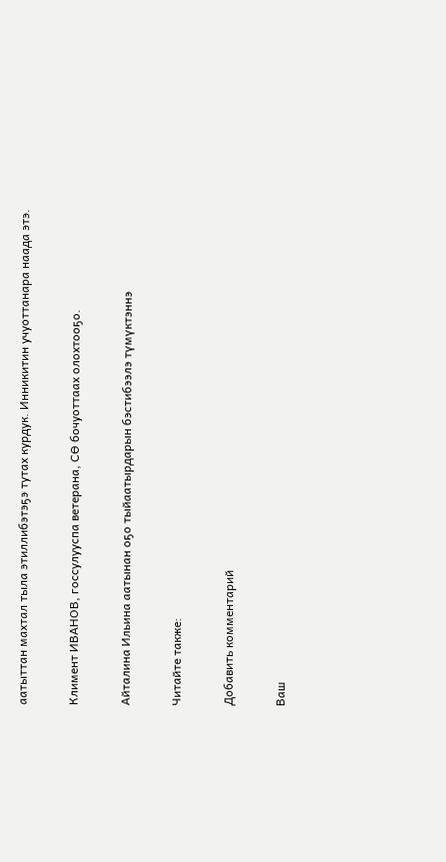аатыттан махтал тыла этиллибэтэҕэ тутах курдук. Инникитин учуоттанара наада этэ.

Климент ИВАНОВ, госсулууспа ветерана, СӨ бочуоттаах олохтооҕо.

Айталина Ильина аатынан оҕо тыйаатырдарын бэстибээлэ түмүктэннэ

Читайте также:

Добавить комментарий

Ваш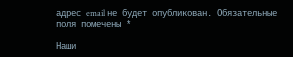адрес email не будет опубликован. Обязательные поля помечены *

Наши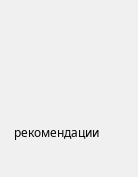рекомендации